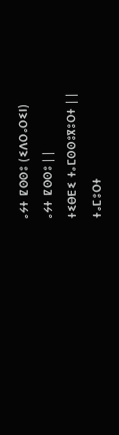ⴰⵢⵜ ⵇⵙⵙⵓ (ⵉⴷⵔⴰⵔⵉⵏ)
ⴰⵢⵜ ⵇⵙⵙⵓ | |
ⵜⵉⴱⴹⵉ ⵜⴰⵎⵙⵙⵓⴳⵓⵔⵜ | |
ⵜⴰⵎⵓⵔⵜ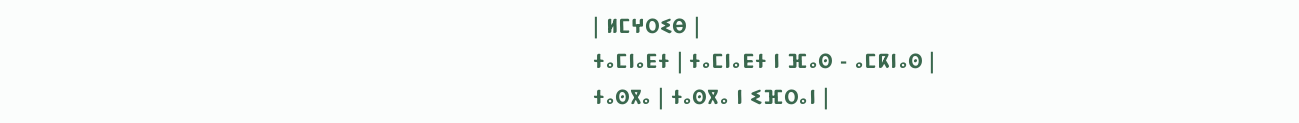| ⵍⵎⵖⵔⵉⴱ |
ⵜⴰⵎⵏⴰⴹⵜ | ⵜⴰⵎⵏⴰⴹⵜ ⵏ ⴼⴰⵙ - ⴰⵎⴽⵏⴰⵙ |
ⵜⴰⵙⴳⴰ | ⵜⴰⵙⴳⴰ ⵏ ⵉⴼⵔⴰⵏ |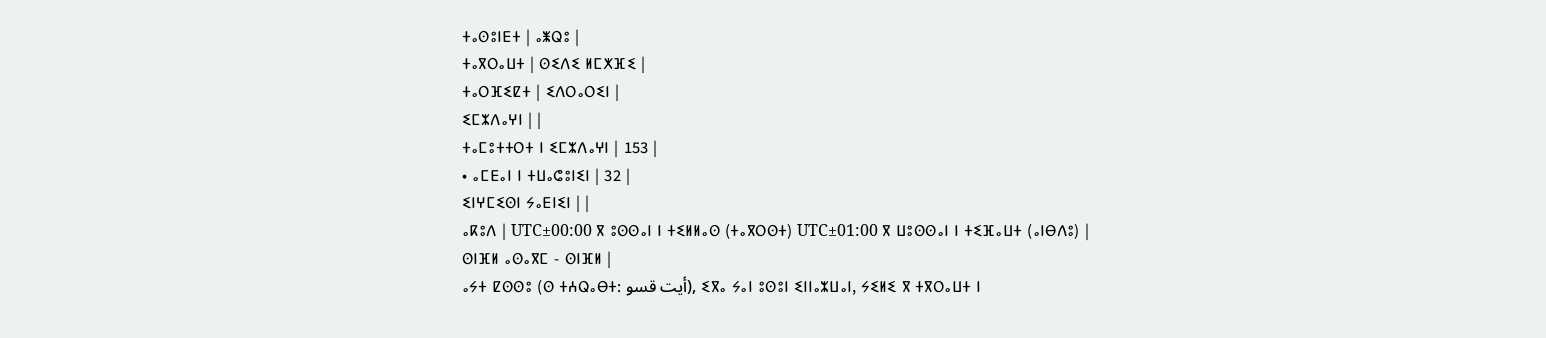ⵜⴰⵙⵓⵏⴹⵜ | ⴰⵥⵕⵓ |
ⵜⴰⴳⵔⴰⵡⵜ | ⵙⵉⴷⵉ ⵍⵎⵅⴼⵉ |
ⵜⴰⵔⴼⵉⵇⵜ | ⵉⴷⵔⴰⵔⵉⵏ |
ⵉⵎⵣⴷⴰⵖⵏ | |
ⵜⴰⵎⵓⵜⵜⵔⵜ ⵏ ⵉⵎⵣⴷⴰⵖⵏ | 153 |
• ⴰⵎⴹⴰⵏ ⵏ ⵜⵡⴰⵛⵓⵏⵉⵏ | 32 |
ⵉⵏⵖⵎⵉⵙⵏ ⵢⴰⴹⵏⵉⵏ | |
ⴰⴽⵓⴷ | UTC±00:00 ⴳ ⵓⵙⵙⴰⵏ ⵏ ⵜⵉⵍⵍⴰⵙ (ⵜⴰⴳⵔⵙⵜ) UTC±01:00 ⴳ ⵡⵓⵙⵙⴰⵏ ⵏ ⵜⵉⴼⴰⵡⵜ (ⴰⵏⴱⴷⵓ) |
ⵙⵏⴼⵍ ⴰⵙⴰⴳⵎ - ⵙⵏⴼⵍ |
ⴰⵢⵜ ⵇⵙⵙⵓ (ⵙ ⵜⵄⵕⴰⴱⵜ: أيت قسو), ⵉⴳⴰ ⵢⴰⵏ ⵓⵙⵓⵏ ⵉⵏⵏⴰⵣⵡⴰⵏ, ⵢⵉⵍⵉ ⴳ ⵜⴳⵔⴰⵡⵜ ⵏ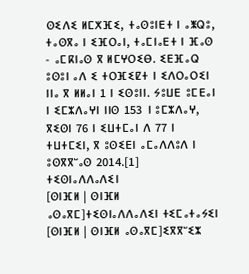ⵙⵉⴷⵉ ⵍⵎⵅⴼⵉ, ⵜⴰⵙⵓⵏⴹⵜ ⵏ ⴰⵥⵕⵓ, ⵜⴰⵙⴳⴰ ⵏ ⵉⴼⵔⴰⵏ, ⵜⴰⵎⵏⴰⴹⵜ ⵏ ⴼⴰⵙ - ⴰⵎⴽⵏⴰⵙ ⴳ ⵍⵎⵖⵔⵉⴱ. ⵉⴹⴼⴰⵕ ⵓⵙⵓⵏ ⴰⴷ ⵉ ⵜⵔⴼⵉⵇⵜ ⵏ ⵉⴷⵔⴰⵔⵉⵏ ⵏⵏⴰ ⴳ ⵍⵍⴰⵏ 1 ⵏ ⵉⵙⵓⵏⵏ. ⵢⵓⵡⴹ ⵓⵎⴹⴰⵏ ⵏ ⵉⵎⵣⴷⴰⵖⵏ ⵏⵏⵙ 153 ⵏ ⵓⵎⵣⴷⴰⵖ, ⴳⵉⵙⵏ 76 ⵏ ⵉⵡⵜⵎⴰⵏ ⴷ 77 ⵏ ⵜⵡⵜⵎⵉⵏ, ⴳ ⵓⵙⵉⴹⵏ ⴰⵎⴰⴷⴷⵓⴷ ⵏ ⵓⵙⴳⴳⵯⴰⵙ 2014.[1]
ⵜⵉⵙⵏⴰⴷⴷⴰⴷⵉⵏ
[ⵙⵏⴼⵍ | ⵙⵏⴼⵍ ⴰⵙⴰⴳⵎ]ⵜⵉⵙⵏⴰⴷⴷⴰⴷⵉⵏ ⵜⵉⵎⴰⵜⴰⵢⵉⵏ
[ⵙⵏⴼⵍ | ⵙⵏⴼⵍ ⴰⵙⴰⴳⵎ]ⵉⴳⴳⵯⵉⵣ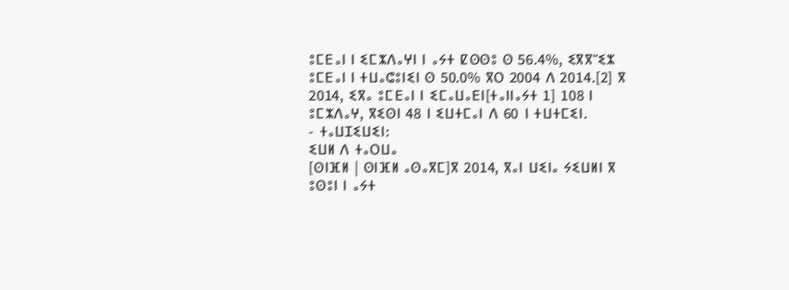ⵓⵎⴹⴰⵏ ⵏ ⵉⵎⵣⴷⴰⵖⵏ ⵏ ⴰⵢⵜ ⵇⵙⵙⵓ ⵙ 56.4%, ⵉⴳⴳⵯⵉⵣ ⵓⵎⴹⴰⵏ ⵏ ⵜⵡⴰⵛⵓⵏⵉⵏ ⵙ 50.0% ⴳⵔ 2004 ⴷ 2014.[2] ⴳ 2014, ⵉⴳⴰ ⵓⵎⴹⴰⵏ ⵏ ⵉⵎⴰⵡⴰⴹⵏ[ⵜⴰⵏⵏⴰⵢⵜ 1] 108 ⵏ ⵓⵎⵣⴷⴰⵖ, ⴳⵉⵙⵏ 48 ⵏ ⵉⵡⵜⵎⴰⵏ ⴷ 60 ⵏ ⵜⵡⵜⵎⵉⵏ.
- ⵜⴰⵡⵊⵉⵡⵉⵏ:
ⵉⵡⵍ ⴷ ⵜⴰⵔⵡⴰ
[ⵙⵏⴼⵍ | ⵙⵏⴼⵍ ⴰⵙⴰⴳⵎ]ⴳ 2014, ⴳⴰⵏ ⵡⵉⵏⴰ ⵢⵉⵡⵍⵏ ⴳ ⵓⵙⵓⵏ ⵏ ⴰⵢⵜ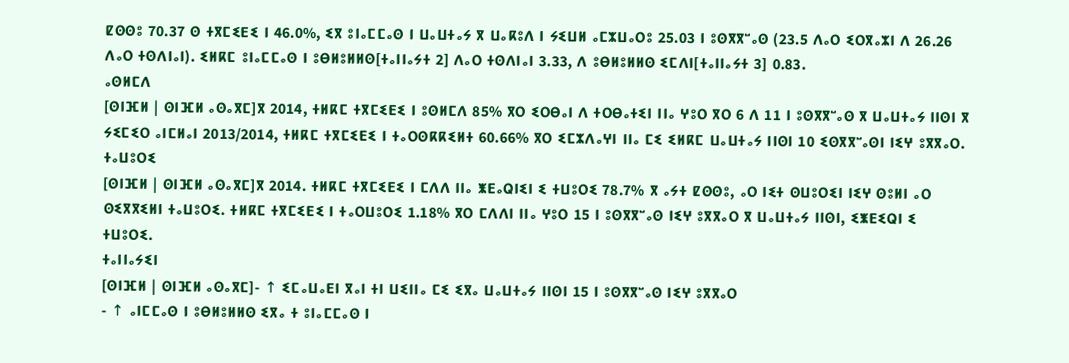ⵇⵙⵙⵓ 70.37 ⵙ ⵜⴳⵎⵉⴹⵉ ⵏ 46.0%, ⵉⴳ ⵓⵏⴰⵎⵎⴰⵙ ⵏ ⵡⴰⵡⵜⴰⵢ ⴳ ⵡⴰⴽⵓⴷ ⵏ ⵢⵉⵡⵍ ⴰⵎⵣⵡⴰⵔⵓ 25.03 ⵏ ⵓⵙⴳⴳⵯⴰⵙ (23.5 ⴷⴰⵔ ⵉⵔⴳⴰⵣⵏ ⴷ 26.26 ⴷⴰⵔ ⵜⵙⴷⵏⴰⵏ). ⵉⵍⴽⵎ ⵓⵏⴰⵎⵎⴰⵙ ⵏ ⵓⴱⵍⵓⵍⵍⵙ[ⵜⴰⵏⵏⴰⵢⵜ 2] ⴷⴰⵔ ⵜⵙⴷⵏⴰⵏ 3.33, ⴷ ⵓⴱⵍⵓⵍⵍⵙ ⵉⵎⴷⵏ[ⵜⴰⵏⵏⴰⵢⵜ 3] 0.83.
ⴰⵙⵍⵎⴷ
[ⵙⵏⴼⵍ | ⵙⵏⴼⵍ ⴰⵙⴰⴳⵎ]ⴳ 2014, ⵜⵍⴽⵎ ⵜⴳⵎⵉⴹⵉ ⵏ ⵓⵙⵍⵎⴷ 85% ⴳⵔ ⵉⵔⴱⴰⵏ ⴷ ⵜⵔⴱⴰⵜⵉⵏ ⵏⵏⴰ ⵖⵓⵔ ⴳⵔ 6 ⴷ 11 ⵏ ⵓⵙⴳⴳⵯⴰⵙ ⴳ ⵡⴰⵡⵜⴰⵢ ⵏⵏⵙⵏ ⴳ ⵢⵉⵎⵉⵔ ⴰⵏⵎⵍⴰⵏ 2013/2014, ⵜⵍⴽⵎ ⵜⴳⵎⵉⴹⵉ ⵏ ⵜⴰⵔⵙⴽⴽⵉⵍⵜ 60.66% ⴳⵔ ⵉⵎⵣⴷⴰⵖⵏ ⵏⵏⴰ ⵎⵉ ⵉⵍⴽⵎ ⵡⴰⵡⵜⴰⵢ ⵏⵏⵙⵏ 10 ⵉⵙⴳⴳⵯⴰⵙⵏ ⵏⵉⵖ ⵓⴳⴳⴰⵔ.
ⵜⴰⵡⵓⵔⵉ
[ⵙⵏⴼⵍ | ⵙⵏⴼⵍ ⴰⵙⴰⴳⵎ]ⴳ 2014. ⵜⵍⴽⵎ ⵜⴳⵎⵉⴹⵉ ⵏ ⵎⴷⴷ ⵏⵏⴰ ⵥⴹⴰⵕⵏⵉⵏ ⵉ ⵜⵡⵓⵔⵉ 78.7% ⴳ ⴰⵢⵜ ⵇⵙⵙⵓ, ⴰⵔ ⵏⵉⵜ ⵙⵡⵓⵔⵉⵏ ⵏⵉⵖ ⵙⵓⵍⵏ ⴰⵔ ⵙⵉⴳⴳⵉⵍⵏ ⵜⴰⵡⵓⵔⵉ. ⵜⵍⴽⵎ ⵜⴳⵎⵉⴹⵉ ⵏ ⵜⴰⵔⵡⵓⵔⵉ 1.18% ⴳⵔ ⵎⴷⴷⵏ ⵏⵏⴰ ⵖⵓⵔ 15 ⵏ ⵓⵙⴳⴳⵯⴰⵙ ⵏⵉⵖ ⵓⴳⴳⴰⵔ ⴳ ⵡⴰⵡⵜⴰⵢ ⵏⵏⵙⵏ, ⵉⵥⴹⵉⵕⵏ ⵉ ⵜⵡⵓⵔⵉ.
ⵜⴰⵏⵏⴰⵢⵉⵏ
[ⵙⵏⴼⵍ | ⵙⵏⴼⵍ ⴰⵙⴰⴳⵎ]- ↑ ⵉⵎⴰⵡⴰⴹⵏ ⴳⴰⵏ ⵜⵏ ⵡⵉⵏⵏⴰ ⵎⵉ ⵉⴳⴰ ⵡⴰⵡⵜⴰⵢ ⵏⵏⵙⵏ 15 ⵏ ⵓⵙⴳⴳⵯⴰⵙ ⵏⵉⵖ ⵓⴳⴳⴰⵔ
- ↑ ⴰⵏⵎⵎⴰⵙ ⵏ ⵓⴱⵍⵓⵍⵍⵙ ⵉⴳⴰ ⵜ ⵓⵏⴰⵎⵎⴰⵙ ⵏ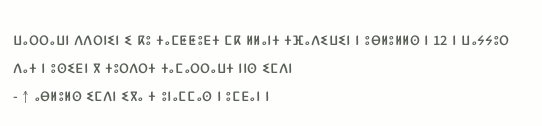ⵡⴰⵔⵔⴰⵡⵏ ⴷⴷⵔⵏⵉⵏ ⵉ ⴽⵓ ⵜⴰⵎⵟⵟⵓⴹⵜ ⵎⴽ ⵍⵍⴰⵏⵜ ⵜⴼⴰⴷⵉⵡⵉⵏ ⵏ ⵓⴱⵍⵓⵍⵍⵙ ⵏ 12 ⵏ ⵡⴰⵢⵢⵓⵔ ⴷⴰⵜ ⵏ ⵓⵙⵉⴹⵏ ⴳ ⵜⵓⵔⴷⵔⵜ ⵜⴰⵎⴰⵔⵔⴰⵡⵜ ⵏⵏⵙ ⵉⵎⴷⵏ
- ↑ ⴰⴱⵍⵓⵍⵙ ⵉⵎⴷⵏ ⵉⴳⴰ ⵜ ⵓⵏⴰⵎⵎⴰⵙ ⵏ ⵓⵎⴹⴰⵏ ⵏ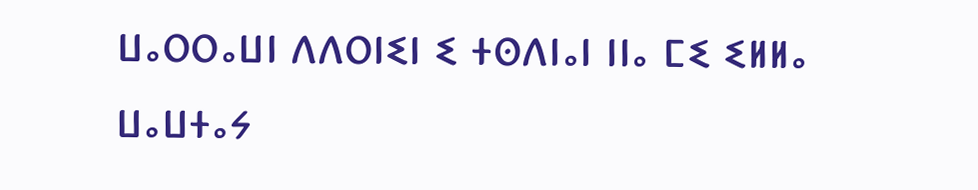ⵡⴰⵔⵔⴰⵡⵏ ⴷⴷⵔⵏⵉⵏ ⵉ ⵜⵙⴷⵏⴰⵏ ⵏⵏⴰ ⵎⵉ ⵉⵍⵍⴰ ⵡⴰⵡⵜⴰⵢ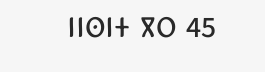ⵏⵏⵙⵏⵜ ⴳⵔ 45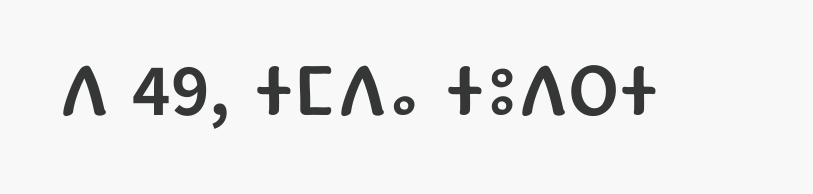ⴷ 49, ⵜⵎⴷⴰ ⵜⵓⴷⵔⵜ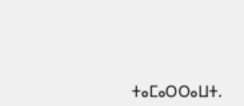ⵜⴰⵎⴰⵔⵔⴰⵡⵜ.